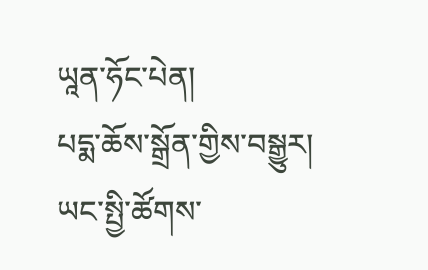ཡཱན་ཧོང་པེན།
པདྨ་ཆོས་སྒྲོན་གྱིས་བསྒྱུར།
ཡང་སྤྱི་ཚོགས་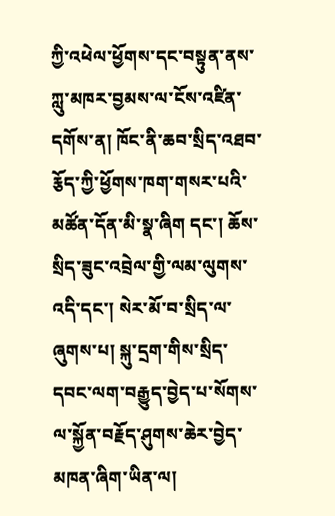ཀྱི་འཕེལ་ཕྱོགས་དང་བསྟུན་ནས་ཀླུ་མཁར་བྱམས་ལ་ངོས་འཛིན་དགོས་ན། ཁོང་ནི་ཆབ་སྲིད་འཐབ་རྕོད་ཀྱི་ཕྱོགས་ཁག་གསར་པའི་མཚོན་དོན་མི་སྣ་ཞིག དང་། ཆོས་སྲིད་ཟུང་འབྲེལ་གྱི་ལམ་ལུགས་འདི་དང་། སེར་མོ་བ་སྲིད་ལ་ཞུགས་པ། སྐུ་དྲག་གིས་སྲིད་དབང་ལག་བརྒྱུད་བྱེད་པ་སོགས་ལ་སྐྱོན་བརྗོད་ཤུགས་ཆེར་བྱེད་མཁན་ཞིག་ཡིན་ལ།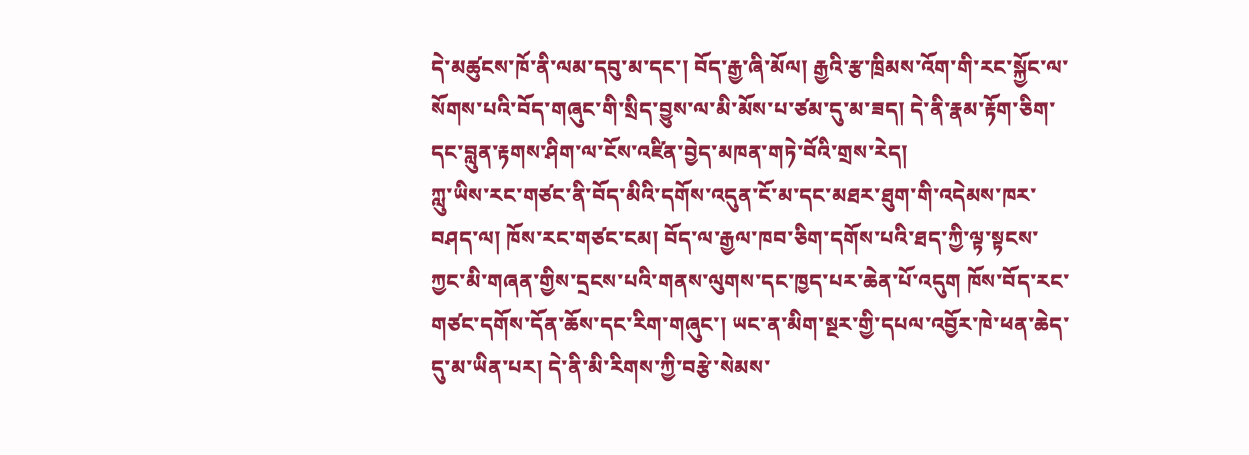དེ་མཚུངས་ཁོ་ནི་ལམ་དབུ་མ་དང་། བོད་རྒྱ་ཞི་མོལ། རྒྱའི་རྩ་ཁྲིམས་འོག་གི་རང་སྐྱོང་ལ་སོགས་པའི་བོད་གཞུང་གི་སྲིད་བྱུས་ལ་མི་མོས་པ་ཙམ་དུ་མ་ཟད། དེ་ནི་རྣམ་རྟོག་ཅིག་དང་བླུན་རྟགས་ཤིག་ལ་ངོས་འཛིན་བྱེད་མཁན་གཏེ་བོའི་གྲས་རེད།
ཀླུ་ཡིས་རང་གཙང་ནི་བོད་མིའི་དགོས་འདུན་ངོ་མ་དང་མཐར་ཐུག་གི་འདེམས་ཁར་བཤད་ལ། ཁོས་རང་གཙང་ངམ། བོད་ལ་རྒྱལ་ཁབ་ཅིག་དགོས་པའི་ཐད་ཀྱི་ལྟ་སྟངས་ཀྱང་མི་གཞན་གྱིས་དྲངས་པའི་གནས་ལུགས་དང་ཁྱད་པར་ཆེན་པོ་འདུག ཁོས་བོད་རང་གཙང་དགོས་དོན་ཆོས་དང་རིག་གཞུང་། ཡང་ན་མིག་སྔར་གྱི་དཔལ་འབྱོར་ཁེ་ཕན་ཆེད་དུ་མ་ཡིན་པར། དེ་ནི་མི་རིགས་ཀྱི་བརྩེ་སེམས་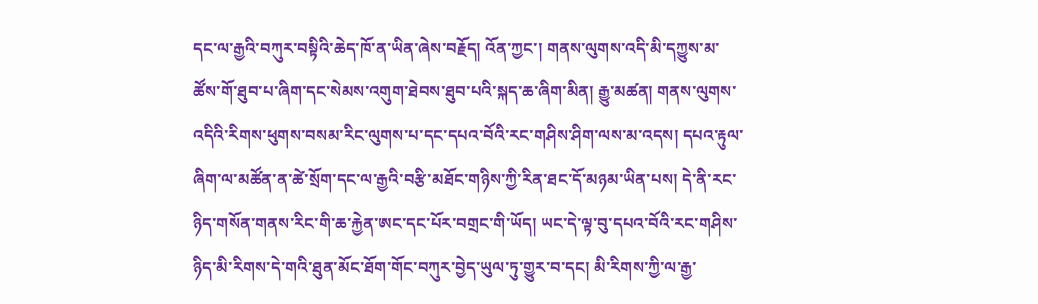དང་ལ་རྒྱའི་བཀུར་བསྟིའི་ཆེད་ཁོ་ན་ཡིན་ཞེས་བརྗོད། འོན་ཀྱང་། གནས་ལུགས་འདི་མི་དཀྱུས་མ་ཚོས་གོ་ཐུབ་པ་ཞིག་དང་སེམས་འགུག་ཐེབས་ཐུབ་པའི་སྐད་ཆ་ཞིག་མིན། རྒྱུ་མཚན། གནས་ལུགས་འདིའི་རིགས་ཕུགས་བསམ་རིང་ལུགས་པ་དང་དཔའ་བོའི་རང་གཤིས་ཤིག་ལས་མ་འདས། དཔའ་རྟུལ་ཞིག་ལ་མཚོན་ན་ཚེ་སྲོག་དང་ལ་རྒྱའི་བརྩི་མཐོང་གཉིས་ཀྱི་རིན་ཐང་དོ་མཉམ་ཡིན་པས། དེ་ནི་རང་ཉིད་གསོན་གནས་རིང་གི་ཆ་རྐྱེན་ཨང་དང་པོར་བགྲང་གི་ཡོད། ཡང་དེ་ལྟ་བུ་དཔའ་བོའི་རང་གཤིས་ཉིད་མི་རིགས་དེ་གའི་ཐུན་མོང་ཐོག་གོང་བཀུར་བྱེད་ཡུལ་ཏུ་གྱུར་བ་དང། མི་རིགས་ཀྱི་ལ་རྒྱ་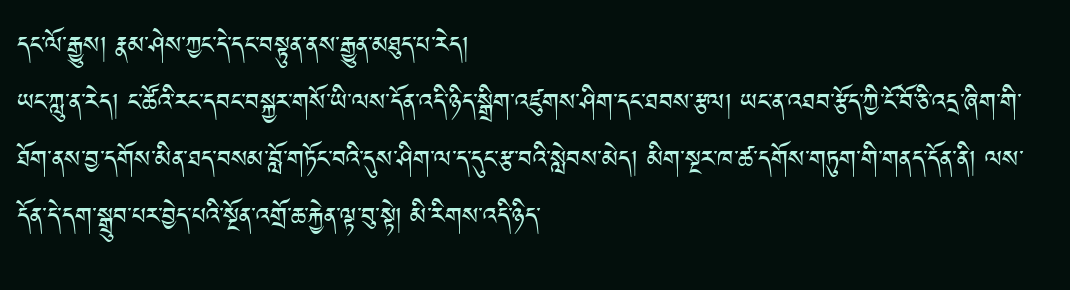དང་ལོ་རྒྱུས། རྣམ་ཤེས་ཀྱང་དེ་དང་བསྟུན་ནས་རྒྱུན་མཐུད་པ་རེད།
ཡང་ཀླུ་ན་རེད། ང་ཚོའི་རང་དབང་བསྐྱར་གསོ་ཡི་ལས་དོན་འདི་ཉིད་སྒྲིག་འཛུགས་ཤིག་དང་ཐབས་རྩལ། ཡང་ན་འཐབ་རྩོད་ཀྱི་ངོ་བོ་ཅི་འདྲ་ཞིག་གི་ཐོག་ནས་བྱ་དགོས་མིན་ཐད་བསམ་བློ་གཏོང་བའི་དུས་ཤིག་ལ་ད་དུང་རྩ་བའི་སླེབས་མེད། མིག་སྔར་ཁ་ཚ་དགོས་གཏུག་གི་གནད་དོན་ནི། ལས་དོན་དེ་དག་སྒྲུབ་པར་བྱེད་པའི་སྔོན་འགྲོ་ཆ་རྐྱེན་ལྟ་བུ་སྟེ། མི་རིགས་འདི་ཉིད་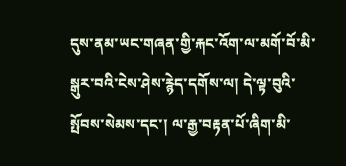དུས་ནམ་ཡང་གཞན་གྱི་རྐང་འོག་ལ་མགོ་བོ་མི་སྒུར་བའི་ངེས་ཤེས་རྙེད་དགོས་ལ། དེ་ལྟ་བུའི་སྤོབས་སེམས་དང་། ལ་རྒྱ་བརྟན་པོ་ཞིག་མི་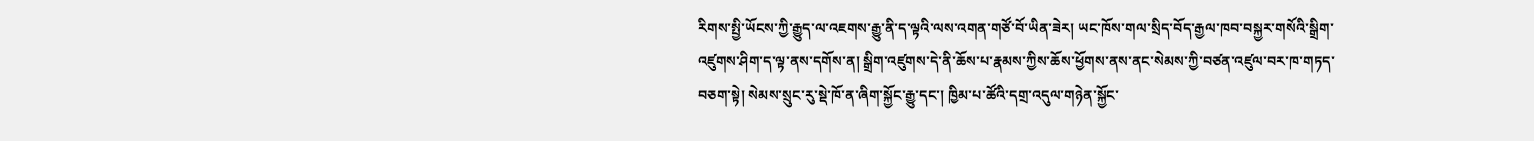རིགས་སྤྱི་ཡོངས་ཀྱི་རྒྱུད་ལ་འཇགས་རྒྱུ་ནི་ད་ལྟའི་ལས་འགན་གཙོ་བོ་ཡིན་ཟེར། ཡང་ཁོས་གལ་སྲིད་བོད་རྒྱལ་ཁབ་བསྐྱར་གསོའི་སྒྲིག་འཛུགས་ཤིག་ད་ལྟ་ནས་དགོས་ན། སྒྲིག་འཛུགས་དེ་ནི་ཆོས་པ་རྣམས་ཀྱིས་ཆོས་ཕྱོགས་ནས་ནང་སེམས་ཀྱི་བཙན་འཛུལ་བར་ཁ་གཏད་བཅག་སྟེ། སེམས་སྲུང་རུ་སྡེ་ཁོ་ན་ཞིག་སྐྱོང་རྒྱུ་དང་། ཁྱིམ་པ་ཚོའི་དགྲ་འདུལ་གཉེན་སྐྱོང་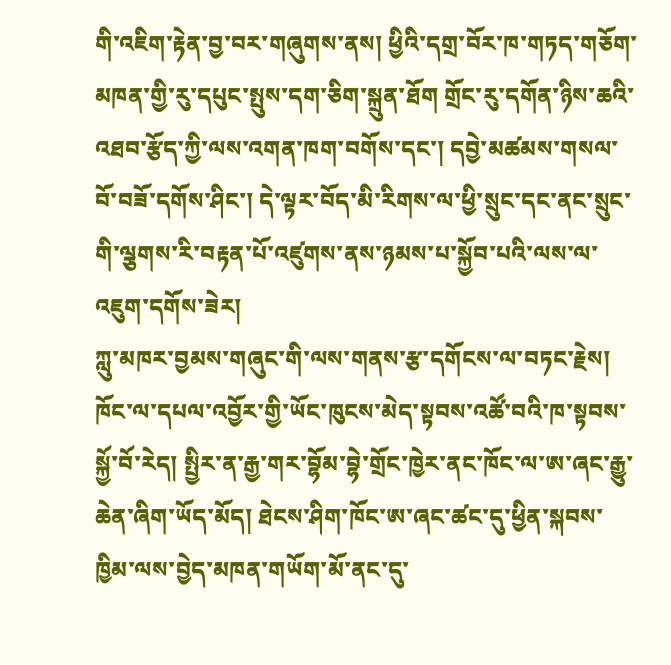གི་འཇིག་རྟེན་བྱ་བར་གཞུགས་ནས། ཕྱིའི་དགྲ་བོར་ཁ་གཏད་གཅོག་མཁན་གྱི་རུ་དཔུང་སྤུས་དག་ཅིག་སྐྲུན་ཐོག གྲོང་རུ་དགོན་ཉིས་ཆའི་འཐབ་རྩོད་ཀྱི་ལས་འགན་ཁག་བགོས་དང་། དབྱེ་མཚམས་གསལ་བོ་བཟོ་དགོས་ཤིང་། དེ་ལྟར་བོད་མི་རིགས་ལ་ཕྱི་སྲུང་དང་ནང་སྲུང་གི་ལྕགས་རི་བརྟན་པོ་འཛུགས་ནས་ཉམས་པ་སྐྱོབ་པའི་ལས་ལ་འཇུག་དགོས་ཟེར།
ཀླུ་མཁར་བྱམས་གཞུང་གི་ལས་གནས་རྩ་དགོངས་ལ་བཏང་རྗེས། ཁོང་ལ་དཔལ་འབྱོར་གྱི་ཡོང་ཁུངས་མེད་སྟབས་འཚོ་བའི་ཁ་སྟབས་སྐྱོ་བོ་རེད། སྤྱིར་ན་རྒྱ་གར་བྷོམ་བྷེ་གྲོང་ཁྱེར་ནང་ཁོང་ལ་ཨ་ཞང་རྒྱུ་ཆེན་ཞིག་ཡོད་མོད། ཐེངས་ཤིག་ཁོང་ཨ་ཞང་ཚང་དུ་ཕྱིན་སྐབས་ཁྱིམ་ལས་བྱེད་མཁན་གཡོག་མོ་ནང་དུ་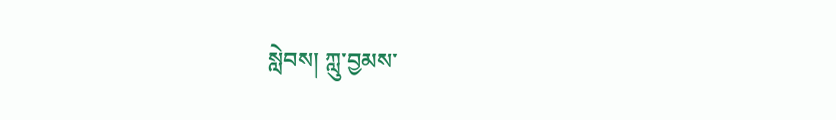སླེབས། ཀླུ་བྱམས་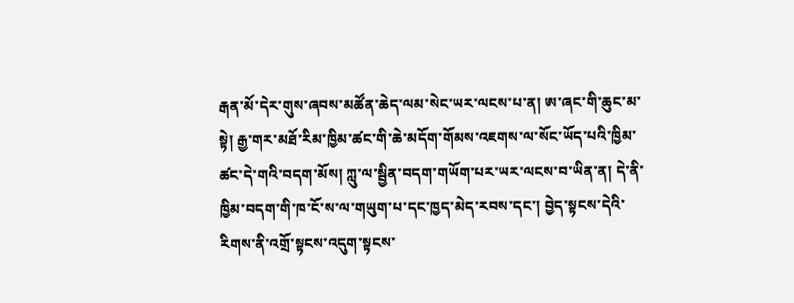རྒན་མོ་དེར་གུས་ཞབས་མཚོན་ཆེད་ལམ་སེང་ཡར་ལངས་པ་ན། ཨ་ཞང་གི་ཆུང་མ་སྟེ། རྒྱ་གར་མཐོ་རིམ་ཁྱིམ་ཚང་གི་ཆེ་མདོག་གོམས་འཇགས་ལ་སོང་ཡོད་པའི་ཁྱིམ་ཚང་དེ་གའི་བདག་མོས། ཀླུ་ལ་སྦྱིན་བདག་གཡོག་པར་ཡར་ལངས་བ་ཡིན་ན། དེ་ནི་ཁྱིམ་བདག་གི་ཁ་ངོ་ས་ལ་གཡུག་པ་དང་ཁྱད་མེད་རབས་དང་། བྱེད་སྟངས་དེའི་རིགས་ནི་འགྲོ་སྟངས་འདུག་སྟངས་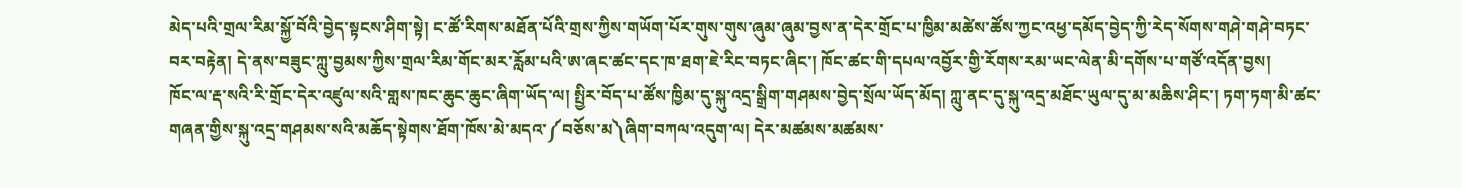མེད་པའི་གྲལ་རིམ་སྐྱོ་བོའི་བྱེད་སྟངས་ཤིག་སྟེ། ང་ཚོ་རིགས་མཐོན་པོའི་གྲས་ཀྱིས་གཡོག་པོར་གུས་གུས་ཞུམ་ཞུམ་བྱས་ན་དེར་གྲོང་པ་ཁྱིམ་མཚེས་ཚོས་ཀྱང་འཕྱ་དམོད་བྱེད་ཀྱི་རེད་སོགས་གཤེ་གཤེ་བཏང་བར་བརྟེན། དེ་ནས་བཟུང་ཀླུ་བྱམས་ཀྱིས་གྲལ་རིམ་གོང་མར་རློམ་པའི་ཨ་ཞང་ཚང་དང་ཁ་ཐག་ཇེ་རིང་བཏང་ཞིང་། ཁོང་ཚང་གི་དཔལ་འབྱོར་གྱི་རོགས་རམ་ཡང་ལེན་མི་དགོས་པ་གཙོ་འདོན་བྱས།
ཁོང་ལ་རྡ་སའི་རི་གྲོང་དེར་འཛུལ་སའི་གླས་ཁང་ཆུང་ཆུང་ཞིག་ཡོད་ལ། སྤྱིར་བོད་པ་ཚོས་ཁྱིམ་དུ་སྐུ་འདྲ་སྒྲིག་གཤམས་བྱེད་སྲོལ་ཡོད་མོད། ཀླུ་ནང་དུ་སྐུ་འདྲ་མཐོང་ཡུལ་དུ་མ་མཆིས་ཤིང་། ཏག་ཏག་མི་ཚང་གཞན་གྱིས་སྐུ་འདྲ་གཤམས་སའི་མཆོད་སྟེགས་ཐོག་ཁོས་མེ་མདའ་༼བཅོས་མ༽ཞིག་བཀལ་འདུག་ལ། དེར་མཚམས་མཚམས་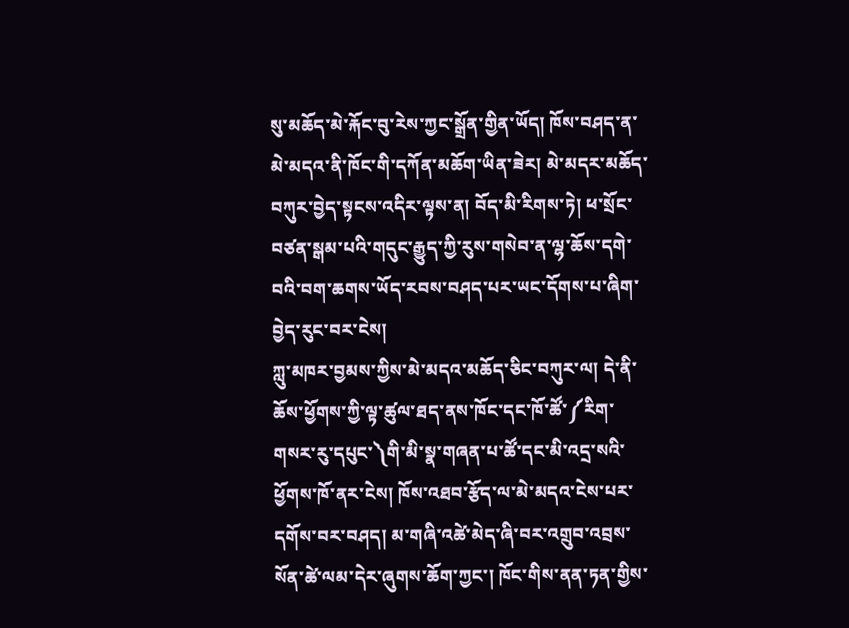སུ་མཆོད་མེ་རྐོང་བུ་རེས་ཀྱང་སྒྲོན་གྱིན་ཡོད། ཁོས་བཤད་ན་མེ་མདའ་ནི་ཁོང་གི་དཀོན་མཆོག་ཡིན་ཟེར། མེ་མདར་མཆོད་བཀུར་བྱེད་སྟངས་འདིར་ལྟས་ན། བོད་མི་རིགས་ཏེ། ཕ་སྲོང་བཙན་སྒམ་པའི་གདུང་རྒྱུད་ཀྱི་རུས་གསེབ་ན་ལྷ་ཆོས་དགེ་བའི་བག་ཆགས་ཡོད་རབས་བཤད་པར་ཡང་དོགས་པ་ཞིག་བྱེད་རུང་བར་ངེས།
ཀླུ་མཁར་བྱམས་ཀྱིས་མེ་མདའ་མཆོད་ཅིང་བཀུར་ལ། དེ་ནི་ཆོས་ཕྱོགས་ཀྱི་ལྟ་ཚུལ་ཐད་ནས་ཁོང་དང་ཁོ་ཚོ་༼རིག་གསར་རུ་དཔུང་༽གི་མི་སྣ་གཞན་པ་ཚོ་དང་མི་འདྲ་སའི་ཕྱོགས་ཁོ་ནར་ངེས། ཁོས་འཐབ་རྩོད་ལ་མེ་མདའ་ངེས་པར་དགོས་བར་བཤད། མ་གཞི་འཚེ་མེད་ཞི་བར་འགྲུབ་འབྲས་སོན་ཚེ་ལམ་དེར་ཞུགས་ཆོག་ཀྱང་། ཁོང་གིས་ནན་ཏན་གྱིས་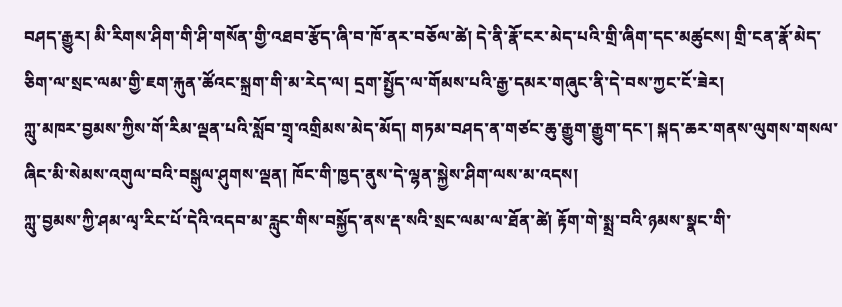བཤད་རྒྱུར། མི་རིགས་ཤིག་གི་ཤི་གསོན་གྱི་འཐབ་རྩོད་ཞི་བ་ཁོ་ནར་བཅོལ་ཚེ། དེ་ནི་རྣོ་ངར་མེད་པའི་གྲི་ཞིག་དང་མཚུངས། གྲི་ངན་རྣོ་མེད་ཅིག་ལ་སྲང་ལམ་གྱི་ཇག་རྐུན་ཚོའང་སྐྲག་གི་མ་རེད་ལ། དྲག་སྤྱོད་ལ་གོམས་པའི་རྒྱ་དམར་གཞུང་ནི་དེ་བས་ཀྱང་ངོ་ཟེར།
ཀླུ་མཁར་བྱམས་ཀྱིས་གོ་རིམ་ལྡན་པའི་སློབ་གྲྭ་འགྲིམས་མེད་མོད། གཏམ་བཤད་ན་གཙང་ཆུ་རྒྱུག་རྒྱུག་དང་། སྐད་ཆར་གནས་ལུགས་གསལ་ཞིང་མི་སེམས་འགུལ་བའི་བསྒུལ་ཤུགས་ལྡན། ཁོང་གི་ཁྱད་ནུས་དེ་ལྷན་སྐྱེས་ཤིག་ལས་མ་འདས།
ཀླུ་བྱམས་ཀྱི་ཤམ་ལྭ་རིང་པོ་དེའི་འདབ་མ་རླུང་གིས་བསྐྱོད་ནས་རྡ་སའི་སྲང་ལམ་ལ་ཐོན་ཚེ། རྟོག་གེ་སྨྲ་བའི་ཉམས་སྣང་གི་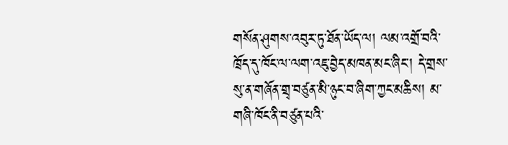གསོན་ཤུགས་འབུར་ཏུ་ཐོན་ཡོད་ལ། ལམ་འགྲོ་བའི་ཁྲོད་དུ་ཁོང་ལ་ལག་འཇུ་བྱེད་མཁན་མང་ཞིང་། དེ་གྲས་སུ་ན་གཞོན་གྲྭ་བཙུན་མི་ཉུང་བ་ཞིག་ཀྱང་མཆིས། མ་གཞི་ཁོང་ནི་བཙུན་པའི་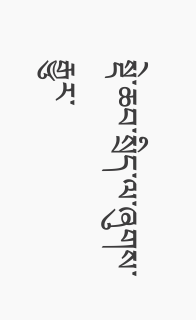སྡེ་ཆབ་སྲིད་ལ་ཞུགས་རྒྱུར་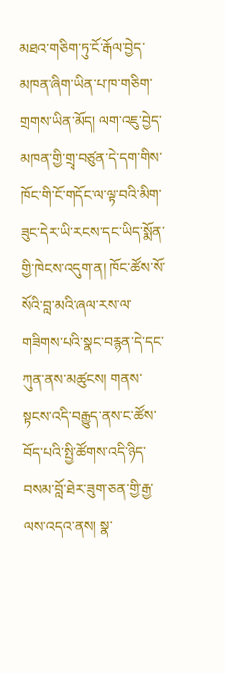མཐའ་གཅིག་ཏུ་ངོ་རྒོལ་བྱེད་མཁན་ཞིག་ཡིན་པ་ཁ་གཅིག་གྲགས་ཡིན་མོད། ལག་འཇུ་བྱེད་མཁན་གྱི་གྲྭ་བཙུན་དེ་དག་གིས་ཁོང་གི་ངོ་གདོང་ལ་ལྟ་བའི་མིག་ཟུང་དེར་ཡི་རངས་དང་ཡིད་སྨོན་གྱི་ཁེངས་འདུག་ན། ཁོང་ཚོས་སོ་སོའི་བླ་མའི་ཞལ་རས་ལ་གཟིགས་པའི་སྣང་བརྙན་དེ་དང་ཀུན་ནས་མཚུངས། གནས་སྟངས་འདི་བརྒྱུད་ནས་ང་ཚོས་བོད་པའི་སྤྱི་ཚོགས་འདི་ཉིད་བསམ་བློ་ཐེར་ཟུག་ཅན་གྱི་རྒྱ་ལས་འདའ་ནས། སྣ་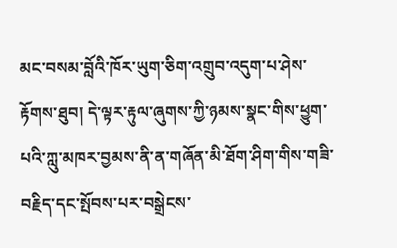མང་བསམ་བློའི་ཁོར་ཡུག་ཅིག་འགྲུབ་འདུག་པ་ཤེས་རྟོགས་ཐུབ། དེ་ལྟར་རྟུལ་ཞུགས་ཀྱི་ཉམས་སྣང་གིས་ཕྱུག་པའི་ཀླུ་མཁར་བྱམས་ནི་ན་གཞོན་མི་ཐོག་ཤིག་གིས་གཟི་བརྗིད་དང་སྤོབས་པར་བསྒྲེངས་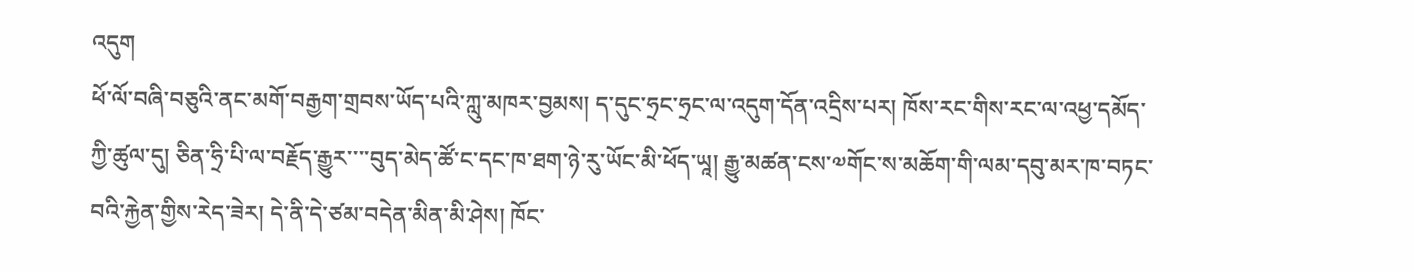འདུག
ཕོ་ལོ་བཞི་བཅུའི་ནང་མགོ་བརྒྱག་གྲབས་ཡོད་པའི་ཀླུ་མཁར་བྱམས། ད་དུང་ཧྲང་ཧྲང་ལ་འདུག་དོན་འདྲིས་པར། ཁོས་རང་གིས་རང་ལ་འཕྱ་དམོད་ཀྱི་ཚུལ་དུ། ཅིན་ཧྲི་པི་ལ་བརྗོད་རྒྱུར་་་་བུད་མེད་ཚོ་ང་དང་ཁ་ཐག་ཉེ་རུ་ཡོང་མི་ཕོད་ཡཱ། རྒྱུ་མཚན་ངས་༧གོང་ས་མཆོག་གི་ལམ་དབུ་མར་ཁ་བཏང་བའི་རྐྱེན་གྱིས་རེད་ཟེར། དེ་ནི་དེ་ཙམ་བདེན་མིན་མི་ཤེས། ཁོང་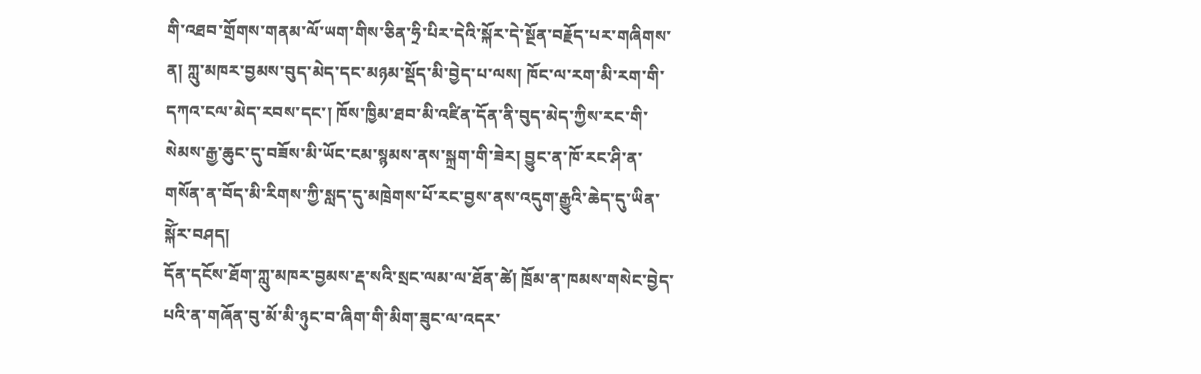གི་འཐབ་གྲོགས་གནམ་ལོ་ཡག་གིས་ཅིན་ཧྲི་པིར་དེའི་སྐོར་དེ་སྔོན་བརྗོད་པར་གཞིགས་ན། ཀླུ་མཁར་བྱམས་བུད་མེད་དང་མཉམ་སྡོད་མི་བྱེད་པ་ལས། ཁོང་ལ་རག་མི་རག་གི་དཀའ་ངལ་མེད་རབས་དང་། ཁོས་ཁྱིམ་ཐབ་མི་འཛིན་དོན་ནི་བུད་མེད་ཀྱིས་རང་གི་སེམས་རྒྱ་ཆུང་དུ་བཟོས་མི་ཡོང་ངམ་སྙམས་ནས་སྐྲག་གི་ཟེར། བྱུང་ན་ཁོ་རང་ཤི་ན་གསོན་ན་བོད་མི་རིགས་ཀྱི་སླད་དུ་མཁྲེགས་པོ་རང་བྱས་ནས་འདུག་རྒྱུའི་ཆེད་དུ་ཡིན་སྐོེར་བཤད།
དོན་དངོས་ཐོག་ཀླུ་མཁར་བྱམས་རྡ་སའི་སྲང་ལམ་ལ་ཐོན་ཚེ། ཁྲོམ་ན་ཁམས་གསེང་བྱེད་པའི་ན་གཞོན་བུ་མོ་མི་ཉུང་བ་ཞིག་གི་མིག་ཟུང་ལ་འདར་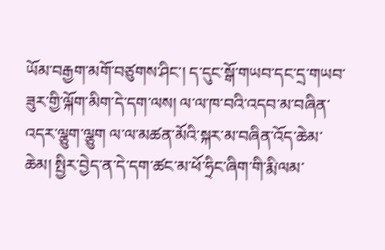ཡོམ་བརྒྱག་མགོ་བཙུགས་ཤིང་། ད་དུང་སྒོ་གཡབ་དང་དྲ་གཡབ་ཟུར་གྱི་ལྐོག་མིག་དེ་དག་ལས། ལ་ལ་ཁ་བའི་འདབ་མ་བཞིན་འདར་ལྕུག་ལྕུག ལ་ལ་མཚན་མོའི་སྐར་མ་བཞིན་འོད་ཆེམ་ཆེམ། སྤྱིར་བྱེད་ན་དེ་དག་ཚང་མ་ཕོ་ཧྲིང་ཞིག་གི་རྨི་ལམ་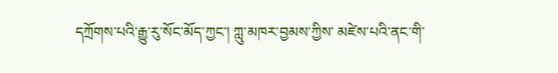དཀྲོགས་པའི་རྒྱུ་རུ་སོང་མོད་ཀྱང་། ཀླུ་མཁར་བྱམས་ཀྱིས་ མཛེས་པའི་ནང་གི་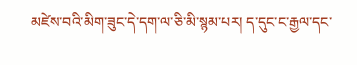མཛེས་བའི་མིག་ཟུང་དེ་དག་ལ་ཅི་མི་སྙམ་པར། ད་དུང་ང་རྒྱལ་དང་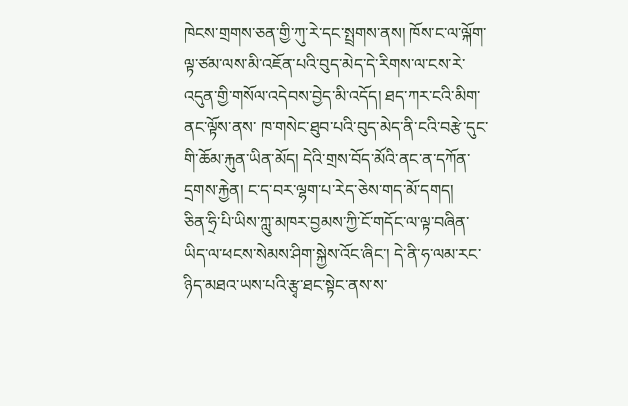ཁེངས་གྲགས་ཅན་གྱི་ཀུ་རེ་དང་སྤྲགས་ནས། ཁོས་ང་ལ་ལྐོག་ལྟ་ཙམ་ལས་མི་འཇོན་པའི་བུད་མེད་དེ་རིགས་ལ་ངས་རེ་འདུན་གྱི་གསོལ་འདེབས་བྱེད་མི་འདོད། ཐད་ཀར་ངའི་མིག་ནང་ལྟོས་ནས་ ཁ་གསེང་ཐུབ་པའི་བུད་མེད་ནི་ངའི་བརྩེ་དུང་གི་ཆོམ་རྐུན་ཡིན་མོད། དེའི་གྲས་བོད་མོའི་ནང་ན་དཀོན་དྲགས་རྐྱེན། ང་ད་བར་ལྷག་པ་རེད་ཅེས་གད་མོ་དགད།
ཅིན་ཧྲི་པི་ཡིས་ཀླུ་མཁར་བྱམས་ཀྱི་ངོ་གདོང་ལ་ལྟ་བཞིན་ཡིད་ལ་ཕངས་སེམས་ཤིག་སྐྱེས་འོང་ཞིང་། དེ་ནི་ཧ་ལམ་རང་ཉིད་མཐའ་ཡས་པའི་རྩྭ་ཐང་སྟེང་ནས་ས་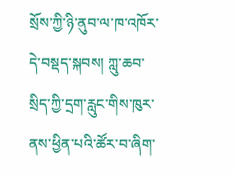སྲོས་ཀྱི་ཉི་ནུབ་ལ་ཁ་འཁོར་དེ་བསྡད་སྐབས། ཀླུ་ཆབ་སྲིད་ཀྱི་དྲག་རླུང་གིས་ཁུར་ནས་ཕྱིན་པའི་ཚོར་བ་ཞིག་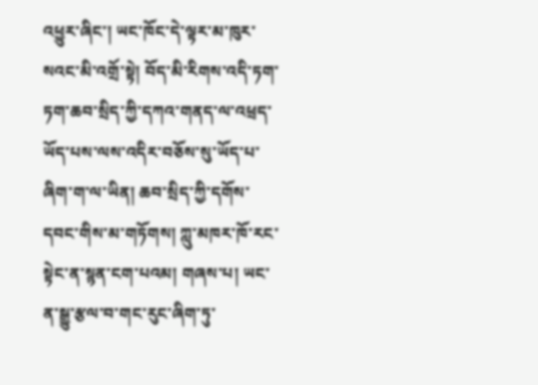འཕྱུར་ཞིང་། ཡང་ཁོང་དེ་ལྟར་མ་ཁུར་སའང་མི་འགྲོ་སྟེ། བོད་མི་རིགས་འདི་ཏག་ཏག་ཆབ་སྲིད་ཀྱི་དཀའ་གནད་ལ་འཕྲད་ཡོད་པས་ལས་འདིར་བཅོས་སུ་ཡོད་པ་ཞིག་ག་ལ་ཡིན། ཆབ་སྲིད་ཀྱི་དགོས་དབང་གིས་མ་གཏོགས། ཀླུ་མཁར་ཁོ་རང་སྟེང་ན་སྙན་ངག་པའམ། གཞས་པ། ཡང་ན་སྒྱུ་རྩལ་བ་གང་རུང་ཞིག་ཏུ་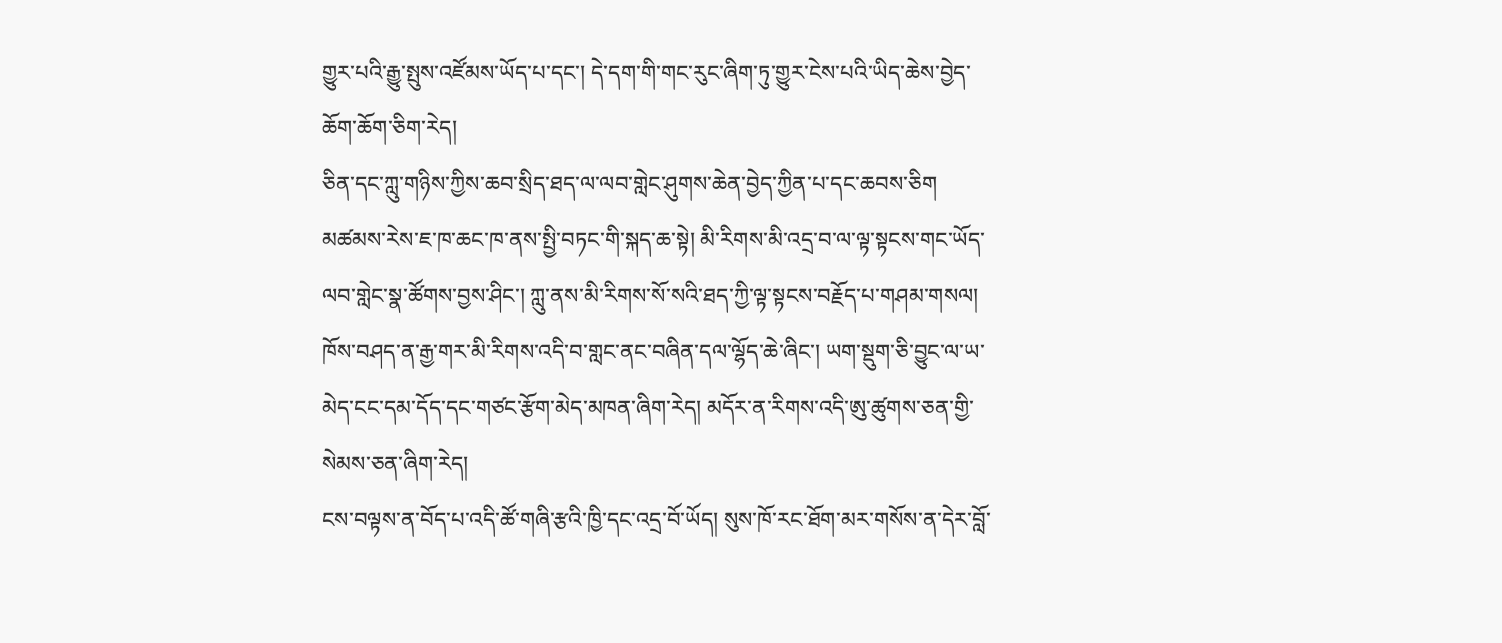གྱུར་པའི་རྒྱུ་སྤུས་འཛོམས་ཡོད་པ་དང་། དེ་དག་གི་གང་རུང་ཞིག་ཏུ་གྱུར་ངེས་པའི་ཡིད་ཆེས་བྱེད་ཆོག་ཆོག་ཅིག་རེད།
ཅིན་དང་ཀླུ་གཉིས་ཀྱིས་ཆབ་སྲིད་ཐད་ལ་ལབ་གླེང་ཤུགས་ཆེན་བྱེད་ཀྱིན་པ་དང་ཆབས་ཅིག མཚམས་རེས་ཇ་ཁ་ཆང་ཁ་ནས་སྤྱི་བཏང་གི་སྐད་ཆ་སྟེ། མི་རིགས་མི་འདྲ་བ་ལ་ལྟ་སྟངས་གང་ཡོད་ལབ་གླེང་སྣ་ཚོགས་བྱས་ཤིང་། ཀླུ་ནས་མི་རིགས་སོ་སའི་ཐད་ཀྱི་ལྟ་སྟངས་བརྗོད་པ་གཤམ་གསལ། ཁོས་བཤད་ན་རྒྱ་གར་མི་རིགས་འདི་བ་གླང་ནང་བཞིན་དལ་ལྷོད་ཆེ་ཞིང་། ཡག་སྡུག་ཅི་བྱུང་ལ་ཡ་མེད་ངང་དམ་དོད་དང་གཙང་རྩོག་མེད་མཁན་ཞིག་རེད། མདོར་ན་རིགས་འདི་ཨུ་ཚུགས་ཅན་གྱི་སེམས་ཅན་ཞིག་རེད།
ངས་བལྟས་ན་བོད་པ་འདི་ཚོ་གཞི་རྩའི་ཁྱི་དང་འདྲ་བོ་ཡོད། སུས་ཁོ་རང་ཐོག་མར་གསོས་ན་དེར་བློ་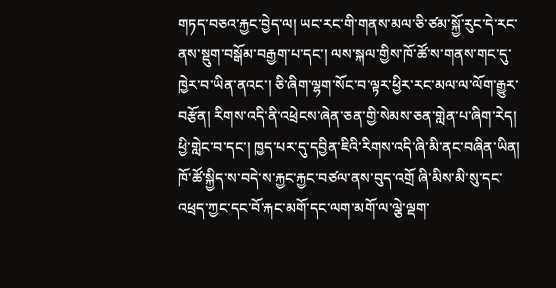གཏད་བཅའ་རྐྱང་བྱེད་ལ། ཡང་རང་གི་གནས་མལ་ཅི་ཙམ་སྐྱོ་རུང་དེ་རང་ནས་སྡུག་བསྒོམ་བརྒྱག་པ་དང་། ལས་སྐལ་གྱིས་ཁོ་ཚོ་ས་གནས་གང་དུ་ཁྱེར་བ་ཡིན་ནའང་། ཅི་ཞིག་ལྷག་སོང་བ་ལྟར་ཕྱིར་རང་མལ་ལ་ལོག་རྒྱུར་བརྩོན། རིགས་འདི་ནི་འཕྲེངས་ཞེན་ཅན་གྱི་སེམས་ཅན་གླེན་པ་ཞིག་རེད།
ཕྱི་གླེང་བ་དང་། ཁྱད་པར་དུ་དབྱིན་ཇིའི་རིགས་འདི་ཞི་མི་ནང་བཞིན་ཡིན། ཁོ་ཚོ་སྐྱིད་ས་བདེ་ས་རྐྱང་རྐྱང་བཙལ་ནས་བུད་འགྲོ ཞི་མིས་མི་སུ་དང་འཕྲད་ཀྱང་དང་བོ་རྐང་མགོ་དང་ལག་མགོ་ལ་ལྕེ་ལྡག་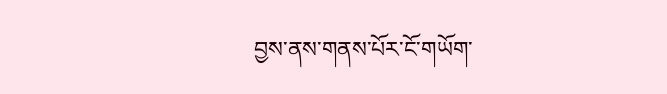བྱས་ནས་གནས་པོར་ངོ་གཡོག་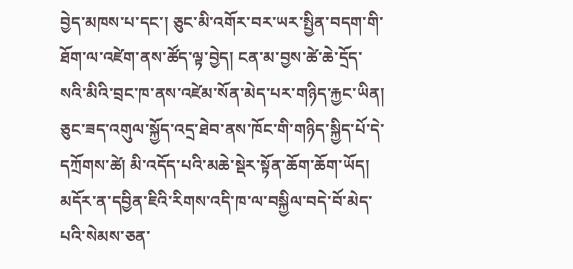བྱེད་མཁས་པ་དང་། ཅུང་མི་འགོར་བར་ཡར་སྤྱིན་བདག་གི་ཐོག་ལ་འཛེག་ནས་ཚོད་ལྟ་བྱེད། ངན་མ་བྱས་ཚེ་ཆེ་དྲོད་སའི་མིའི་བྲང་ཁ་ནས་འཛེམ་སོན་མེད་པར་གཉིད་རྐྱང་ཡིན། ཅུང་ཟད་འགུལ་སྐྱོད་འདྲ་ཐེབ་ནས་ཁོང་གི་གཉིད་སྐྱིད་པོ་དེ་དཀྲོགས་ཚེ། མི་འདོད་པའི་མཆེ་སྡེར་སྟོན་ཆོག་ཆོག་ཡོད། མདོར་ན་དབྱིན་ཇིའི་རིགས་འདི་ཁ་ལ་བསྐྱིལ་བདེ་བོ་མེད་པའི་སེམས་ཅན་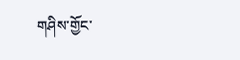གཤིས་གྱོང་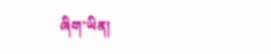ཞིག་ཡིན།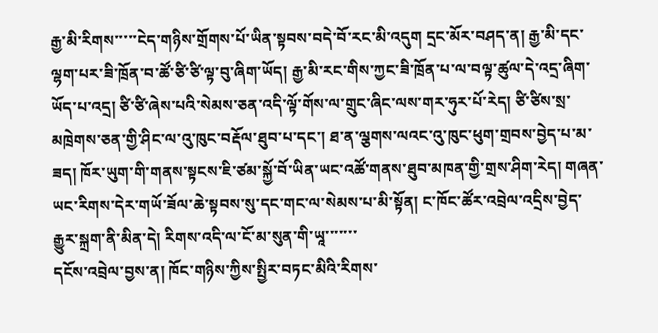རྒྱ་མི་རིགས་་་་་ངེད་གཉིས་གྲོགས་པོ་ཡིན་སྟབས་བདེ་བོ་རང་མི་འདུག དྲང་མོར་བཤད་ན། རྒྱ་མི་དང་ལྷག་པར་ཟི་ཁྲོན་བ་ཚོ་ཙི་ཙི་ལྟ་བུ་ཞིག་ཡོད། རྒྱ་མི་རང་གིས་ཀྱང་ཟི་ཁྲོན་པ་ལ་བལྟ་ཚུལ་དེ་འདྲ་ཞིག་ཡོད་པ་འདྲ། ཙི་ཙི་ཞེས་པའི་སེམས་ཅན་འདི་ལྟོ་གོས་ལ་གྲུང་ཞིང་ལས་གར་ཧུར་པོ་རེད། ཙི་ཙིས་སྲ་མཁྲེགས་ཅན་གྱི་ཤིང་ལ་འུ་ཁུང་བརྡོལ་ཐུབ་པ་དང་། ཐ་ན་ལྕགས་ལའང་འུ་ཁུང་ཕུག་གྲབས་བྱེད་པ་མ་ཟད། ཁོར་ཡུག་གི་གནས་སྟངས་ཇི་ཙམ་སྐྱོ་བོ་ཡིན་ཡང་འཚོ་གནས་ཐུབ་མཁན་གྱི་གྲས་ཤིག་རེད། གཞན་ཡང་རིགས་དེར་གཡོ་ཟོལ་ཆེ་སྟབས་སུ་དང་གང་ལ་སེམས་པ་མི་སྟོན། ང་ཁོང་ཚོར་འབྲེལ་འདྲིས་བྱེད་རྒྱུར་སྐྲག་ནི་མིན་དེ། རིགས་འདི་ལ་ངོ་མ་སུན་གི་ཡཱ་་་་་་་
དངོས་འབྲེལ་བྱས་ན། ཁོང་གཉིས་ཀྱིས་སྤྱིར་བཏང་མིའི་རིགས་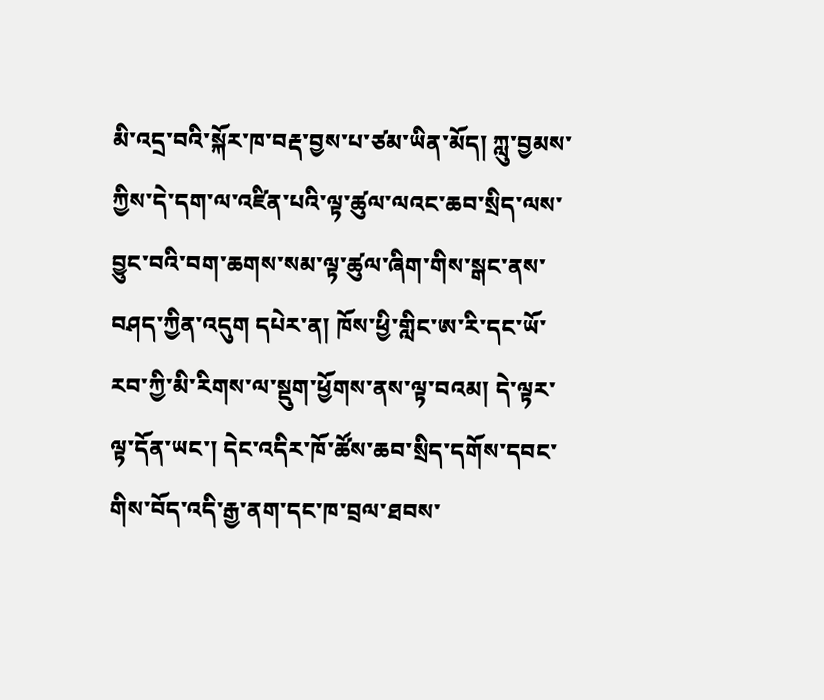མི་འདྲ་བའི་སྐོར་ཁ་བརྡ་བྱས་པ་ཙམ་ཡིན་མོད། ཀླུ་བྱམས་ཀྱིས་དེ་དག་ལ་འཛིན་པའི་ལྟ་ཚུལ་ལའང་ཆབ་སྲིད་ལས་བྱུང་བའི་བག་ཆགས་སམ་ལྟ་ཚུལ་ཞིག་གིས་སྒང་ནས་བཤད་ཀྱིན་འདུག དཔེར་ན། ཁོས་ཕྱི་གླིང་ཨ་རི་དང་ཡོ་རབ་ཀྱི་མི་རིགས་ལ་སྡུག་ཕྱོགས་ནས་ལྟ་བའམ། དེ་ལྟར་ལྟ་དོན་ཡང་། དེང་འདིར་ཁོ་ཚོས་ཆབ་སྲིད་དགོས་དབང་གིས་བོད་འདི་རྒྱ་ནག་དང་ཁ་བྲལ་ཐབས་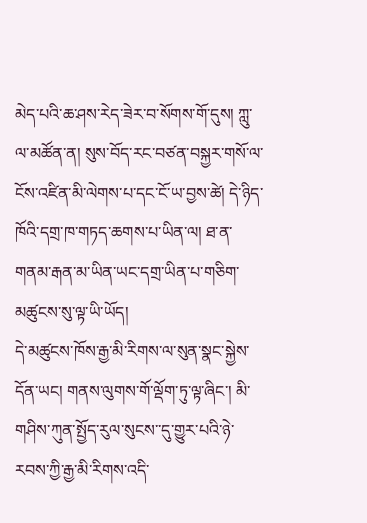མེད་པའི་ཆ་ཤས་རེད་ཟེར་བ་སོགས་གོ་དུས། ཀླུ་ལ་མཚོན་ན། སུས་བོད་རང་བཙན་བསྐྱར་གསོ་ལ་ངོས་འཛིན་མི་ལེགས་པ་དང་ངོ་ཡ་བྱས་ཚེ། དེ་ཉིད་ཁོའི་དགྲ་ཁ་གཏད་ཆགས་པ་ཡིན་ལ། ཐ་ན་གནམ་རྒན་མ་ཡིན་ཡང་དགྲ་ཡིན་པ་གཅིག་མཚུངས་སུ་ལྟ་ཡི་ཡོད།
དེ་མཚུངས་ཁོས་རྒྱ་མི་རིགས་ལ་སུན་སྣང་སྐྱེས་དོན་ཡང། གནས་ལུགས་གོ་ལྡོག་ཏུ་ལྟ་ཞིང་། མི་གཤིས་ཀུན་སྤྱོད་རུལ་སུངས་་དུ་གྱུར་པའི་ཉེ་རབས་ཀྱི་རྒྱ་མི་རིགས་འདི་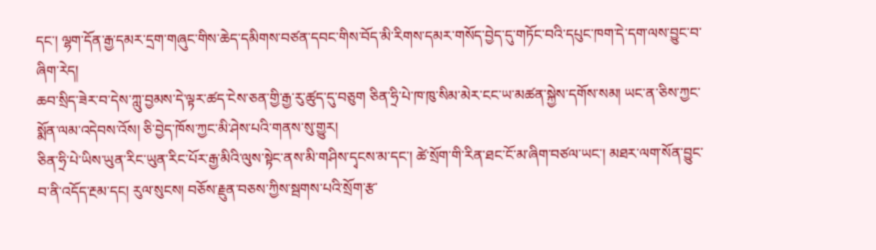དང་། ལྷག་དོན་རྒྱ་དམར་དྲག་གཞུང་གིས་ཆེད་དམིགས་བཙན་དབང་གིས་བོད་མི་རིགས་དམར་གསོད་བྱེད་དུ་གཏོང་བའི་དཔུང་ཁག་དེ་དག་ལས་བྱུང་བ་ཞིག་རེད།
ཆབ་སྲིད་ཟེར་བ་དེས་ཀླུ་བྱམས་དེ་ལྟར་ཚད་ངེས་ཅན་གྱི་རྒྱ་རུ་ཚུད་དུ་བཅུག ཅིན་ཧྲི་པེ་ཁ་ཁུ་སིམ་མེར་ངང་ཡ་མཚན་སྐྱེས་དགོས་སམ། ཡང་ན་ཅིས་ཀྱང་སྨོན་ལམ་འདེབས་འོས། ཅི་བྱེད་ཁོས་ཀྱང་མི་ཤེས་པའི་གནས་སུ་གྱུར།
ཅིན་ཧྲི་པེ་ཡིས་ཡུན་རིང་ཡུན་རིང་པོར་རྒྱ་མིའི་ལུས་སྟེང་ནས་མི་གཤིས་དྭངས་མ་དང་། ཚེ་སྲོག་གི་རིན་ཐང་ངོ་མ་ཞིག་བཙལ་ཡང་། མཐར་ལག་སོན་བྱུང་བ་ནི་འདོད་རྔམ་དང། རུལ་སུངས། བཅོས་རྗུན་བཅས་ཀྱིས་སྦགས་པའི་སྲོག་རྩ་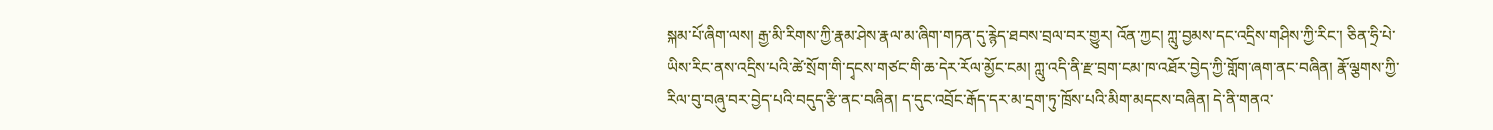སྐམ་པོ་ཞིག་ལས། རྒྱ་མི་རིགས་ཀྱི་རྣམ་ཤེས་རྣལ་མ་ཞིག་གཏན་དུ་རྙེད་ཐབས་བྲལ་བར་གྱུར། འོན་ཀྱང། ཀླུ་བྱམས་དང་འདྲིས་གཤིས་ཀྱི་རིང་། ཅིན་ཧྲི་པེ་ཡིས་རིང་ནས་འདྲིས་པའི་ཚེ་སྲོག་གི་དྭངས་གཙང་གི་ཆ་དེར་རོལ་མྱོང་ངམ། ཀླུ་འདི་ནི་རྫ་བྲག་ངམ་ཁ་འཐོར་བྱེད་ཀྱི་གློག་ཞག་ནང་བཞིན། རྣོ་ལྕགས་ཀྱི་རིལ་བུ་བཞུ་བར་བྱེད་པའི་བདུད་རྩི་ནང་བཞིན། ད་དུང་འབྲོང་རྒོད་དར་མ་དྲག་ཏུ་ཁྲོས་པའི་མིག་མདངས་བཞིན། དེ་ནི་གནའ་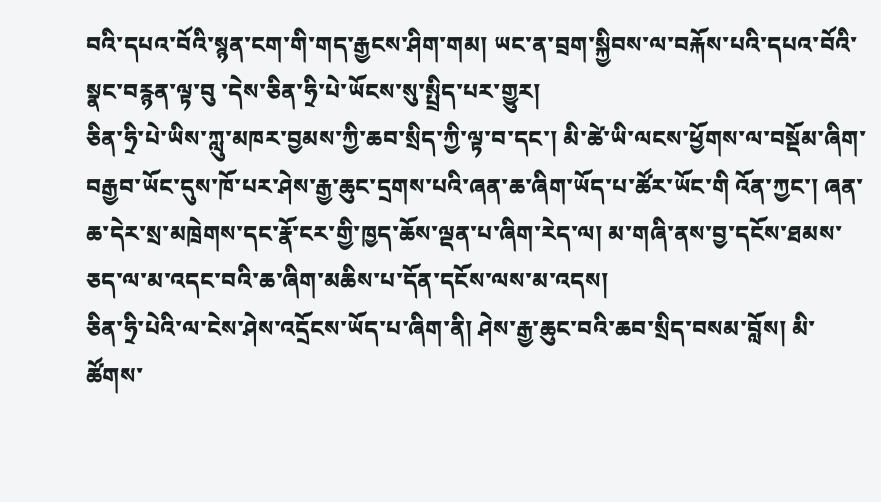བའི་དཔའ་བོའི་སྙན་ངག་གི་གད་རྒྱངས་ཤིག་གམ། ཡང་ན་བྲག་སྐྱིབས་ལ་བརྐོས་པའི་དཔའ་བོའི་སྣང་བརྙན་ལྟ་བུ ་དེས་ཅིན་ཧྲི་པེ་ཡོངས་སུ་སྤྲིད་པར་གྱུར།
ཅིན་ཧྲི་པེ་ཡིས་ཀླུ་མཁར་བྱམས་ཀྱི་ཆབ་སྲིད་ཀྱི་ལྟ་བ་དང་། མི་ཚེ་ཡི་ལངས་ཕྱོགས་ལ་བསྡོམ་ཞིག་བརྒྱབ་ཡོང་དུས་ཁོ་པར་ཤེས་རྒྱ་ཆུང་དྲགས་པའི་ཞན་ཆ་ཞིག་ཡོད་པ་ཚོར་ཡོང་གི འོན་ཀྱང་། ཞན་ཆ་དེར་སྲ་མཁྲེགས་དང་རྣོ་ངར་གྱི་ཁྱད་ཆོས་ལྡན་པ་ཞིག་རེད་ལ། མ་གཞི་ནས་བྱ་དངོས་ཐམས་ཅད་ལ་མ་འདང་བའི་ཆ་ཞིག་མཆིས་པ་དོན་དངོས་ལས་མ་འདས།
ཅིན་ཧྲི་པེའི་ལ་ངེས་ཤེས་འདྲོངས་ཡོད་པ་ཞིག་ནི། ཤེས་རྒྱ་ཆུང་བའི་ཆབ་སྲིད་བསམ་བློས། མི་ཚོགས་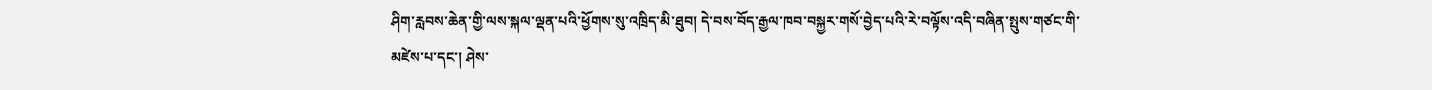ཤིག་རླབས་ཆེན་གྱི་ལས་སྐལ་ལྡན་པའི་ཕྱོགས་སུ་འཁྲིད་མི་ཐུབ། དེ་བས་བོད་རྒྱལ་ཁབ་བསྐྱར་གསོ་བྱེད་པའི་རེ་བལྟོས་འདི་བཞིན་སྤུས་གཙང་གི་མཛེས་པ་དང་། ཤེས་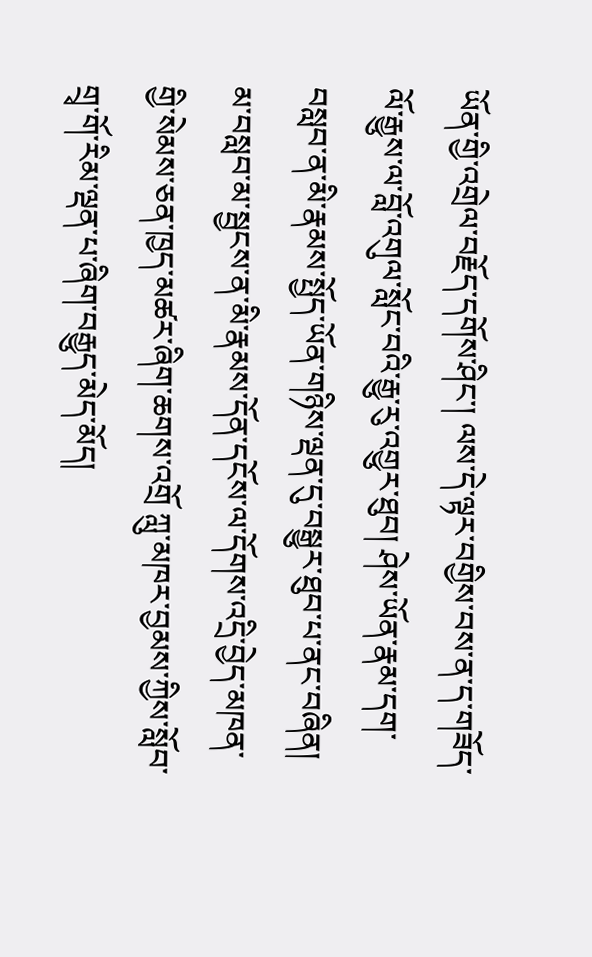ཡོན་གྱི་འགྲེལ་བརྗོད་དགོས་ཤིང་། ལས་དེ་ལྟར་བགྱིས་བས་ན་ད་གཟོད་ལོ་རྒྱུས་ལ་བློ་འགུལ་སློང་བའི་རྒྱུ་རུ་འགྱུར་ཐུབ། ཤེས་ཡོན་རྣམ་དག་བསླབ་ན་མི་རྣམས་སྤྱོད་ཡོན་གཉིས་ལྡན་དུ་བསྒྱུར་ཐུབ་པ་ནང་བཞིན། མ་བསླབ་མ་སྦྱངས་ན་མི་རྣམས་དོན་དངོས་ལ་དོགས་འདྲི་བྱེད་མཁན་གྱི་སེམས་ཅན་ཁྱད་མཚར་ཞིག་ཆགས་འགྲོ ཀླུ་མཁར་བྱམས་ཀྱིས་སློབ་གྲྭ་གོ་རིམ་ལྡན་པ་ཞིག་བརྒྱུད་མེད་མོད།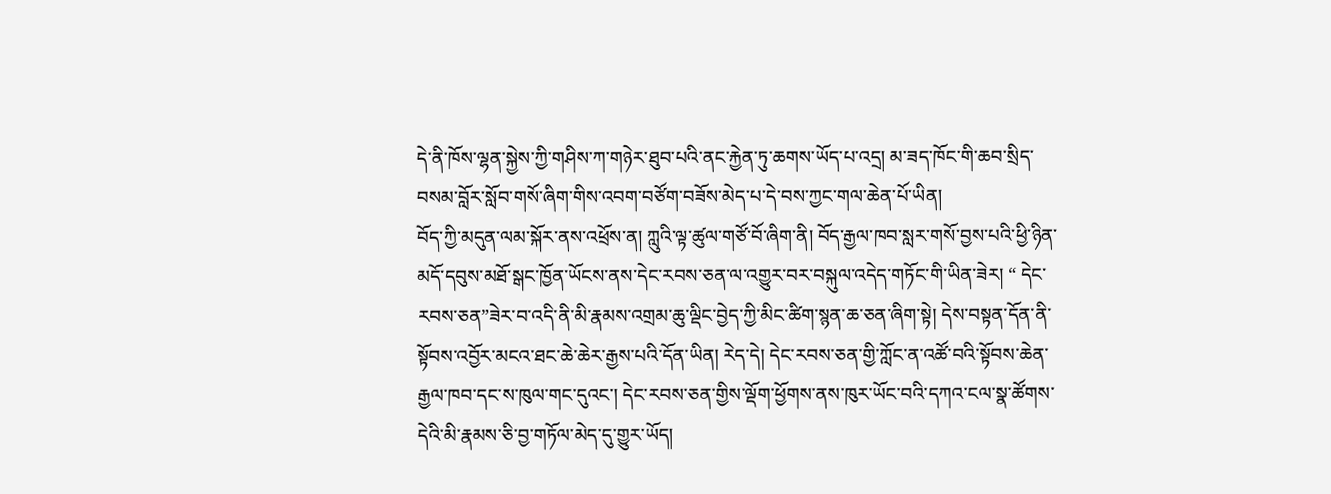དེ་ནི་ཁོས་ལྷན་སྐྱེས་ཀྱི་གཤིས་ཀ་གཉེར་ཐུབ་པའི་ནང་རྐྱེན་ཏུ་ཆགས་ཡོད་པ་འདྲ། མ་ཟད་ཁོང་གི་ཆབ་སྲིད་བསམ་བློར་སློབ་གསོ་ཞིག་གིས་འབག་བཙོག་བཟོས་མེད་པ་དེ་བས་ཀྱང་གལ་ཆེན་པོ་ཡིན།
བོད་ཀྱི་མདུན་ལམ་སྐོར་ནས་འཕྲོས་ན། ཀླུའི་ལྟ་ཚུལ་གཙོ་བོ་ཞིག་ནི། བོད་རྒྱལ་ཁབ་སླར་གསོ་བྱས་པའི་ཕྱི་ཉིན་མདོ་དབུས་མཐོ་སྒང་ཁྱོན་ཡོངས་ནས་དེང་རབས་ཅན་ལ་འགྱུར་བར་བསྐུལ་འདེད་གཏོང་གི་ཡིན་ཟེར། “ དེང་རབས་ཅན”ཟེར་བ་འདི་ནི་མི་རྣམས་འགྲམ་ཆུ་ལྡིང་བྱེད་ཀྱི་མིང་ཚིག་སྙན་ཆ་ཅན་ཞིག་སྟེ། དེས་བསྟན་དོན་ནི་སྟོབས་འབྱོར་མངའ་ཐང་ཆེ་ཆེར་རྒྱས་པའི་དོན་ཡིན། རེད་དེ། དེང་རབས་ཅན་གྱི་ཀློང་ན་འཚོ་བའི་སྟོབས་ཆེན་རྒྱལ་ཁབ་དང་ས་ཁུལ་གང་དུའང་། དེང་རབས་ཅན་གྱིས་ལྡོག་ཕྱོགས་ནས་ཁུར་ཡོང་བའི་དཀའ་ངལ་སྣ་ཚོགས་དེའི་མི་རྣམས་ཅི་བྱ་གཏོལ་མེད་དུ་གྱུར་ཡོད།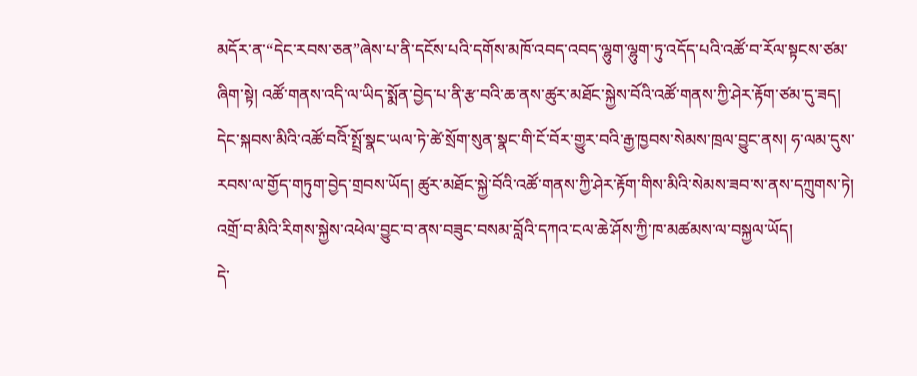མདོར་ན་“དེང་རབས་ཅན”ཞེས་པ་ནི་དངོས་པའི་དགོས་མཁོ་འབད་འབད་ལྷུག་ལྷུག་ཏུ་འདོད་པའི་འཚོ་བ་རོལ་སྟངས་ཙམ་ཞིག་སྟེ། འཚོ་གནས་འདི་ལ་ཡིད་སྨོན་བྱེད་པ་ནི་རྩ་བའི་ཆ་ནས་ཚུར་མཐོང་སྐྱེས་བོའི་འཚོ་གནས་ཀྱི་ཤེར་རྟོག་ཙམ་དུ་ཟད། དེང་སྐབས་མིའི་འཚོ་བའིོ་སྤྲོ་སྣང་ཡལ་ཏེ་ཚེ་སྲོག་སུན་སྣང་གི་ངོ་བོར་གྱུར་བའི་རྒྱ་ཁྱབས་སེམས་ཁྲལ་བྱུང་ནས། ཧ་ལམ་དུས་རབས་ལ་གྱོད་གཏུག་བྱེད་གྲབས་ཡོད། ཚུར་མཐོང་སྐྱེ་བོའི་འཚོ་གནས་ཀྱི་ཤེར་རྟོག་གིས་མིའི་སེམས་ཟབ་ས་ནས་དཀྲུགས་ཏེ། འགྲོ་བ་མིའི་རིགས་སྐྱེས་འཕེལ་བྱུང་བ་ནས་བཟུང་བསམ་བློའི་དཀའ་ངལ་ཆེ་ཤོས་ཀྱི་ཁ་མཚམས་ལ་བསྐྱལ་ཡོད།
དེ་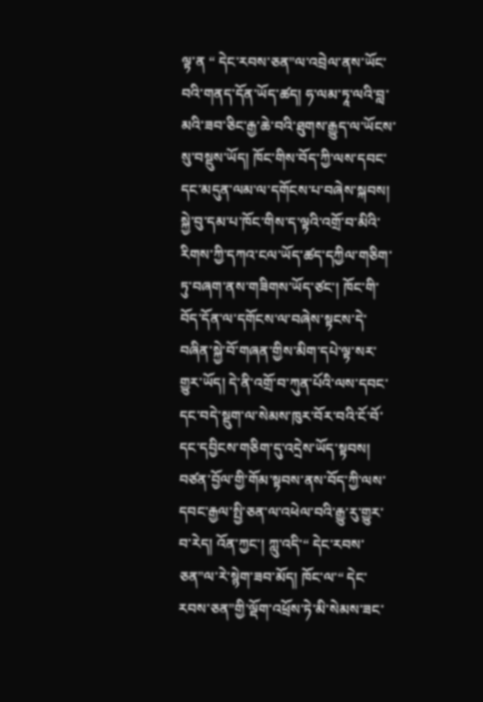ལྟ་ན “ དེང་རབས་ཅན”ལ་འབྲེལ་ནས་ཡོང་བའི་གནད་དོན་ཡོད་ཚད། ཧ་ལམ་ཏཱ་ལའི་བླ་མའི་ཟབ་ཅིང་རྒྱ་ཆེ་བའི་ཐུགས་རྒྱུད་ལ་ཡོངས་སུ་བསྡུས་ཡོད། ཁོང་གིས་བོད་ཀྱི་ལས་དབང་དང་མདུན་ལམ་ལ་དགོངས་པ་བཞེས་སྐབས། སྐྱེ་བུ་དམ་པ་ཁོང་གིས་ད་ལྟའི་འགྲོ་བ་མིའི་རིགས་ཀྱི་དཀའ་ངལ་ཡོད་ཚད་དཀྱིལ་གཅིག་ཏུ་བཞག་ནས་གཟིགས་ཡོད་ཙང་། ཁོང་གི་བོད་དོན་ལ་དགོངས་ལ་བཞེས་སྟངས་དེ་བཞིན་སྐྱེ་བོ་གཞན་གྱིས་མིག་དཔེ་ལྟ་སར་གྱུར་ཡོད། དེ་ནི་འགྲོ་བ་ཀུན་པོའི་ལས་དབང་དང་བདེ་སྡུག་ལ་སེམས་ཁུར་བོར་བའི་ངོ་བོ་དང་དབྱིངས་གཅིག་དུ་འདྲེས་ཡོད་སྟབས། བཙན་བྱོལ་གྱི་གོམ་སྟབས་ནས་བོད་ཀྱི་ལས་དབང་རྒྱལ་སྤྱི་ཅན་ལ་འཕེལ་བའི་རྒྱུ་རུ་གྱུར་བ་རེད། འོན་ཀྱང་། ཀླུ་འདི་“ དེང་རབས་ཅན”ལ་རེ་སྙེག་ཟབ་མོད། ཁོང་ལ་“ དེང་རབས་ཅན”གྱི་ལྡོག་འཕྲོས་ཏེ་མི་སེམས་ཟང་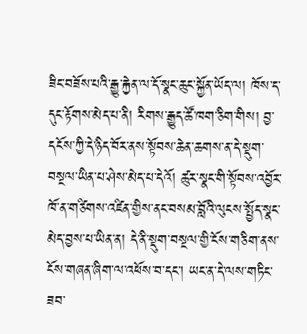ཟིང་བཟོས་པའི་རྒྱུ་རྐྱེན་ལ་དོ་སྣང་ཆུང་སྐྱོན་ཡོད་ལ། ཁོས་ད་དུང་རྟོགས་མེད་པ་ནི། རིགས་རྒྱུད་ཚོ་ཁག་ཅིག་གིས། བྱ་དངོས་ཀྱི་དེ་ཉིད་བོར་ནས་སྟོབས་ཆེན་ཆགས་ན་དེ་སྡུག་བསྔལ་ཡིན་པ་ཤེས་མེད་པ་དེའོ། ཚུར་སྣང་གི་སྟོབས་འབྱོར་ཁོ་ན་གཙིགས་འཛིན་གྱིས་ནང་བསམ་བློའི་ལུངས་སྤྱོད་སྣང་མེད་བྱས་པ་ཡིན་ན། དེ་ནི་སྡུག་བསྔལ་གྱི་ངོས་གཅིག་ནས་ངོས་གཞན་ཞིག་ལ་འཕོས་བ་དང་། ཡང་ན་དེ་ལས་གཏིང་ཟབ་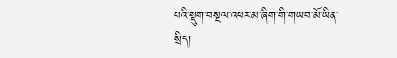པའི་སྡུག་བསྔལ་འཕར་མ་ཞིག་གི་གཡབ་མོ་ཡིན་སྲིད།